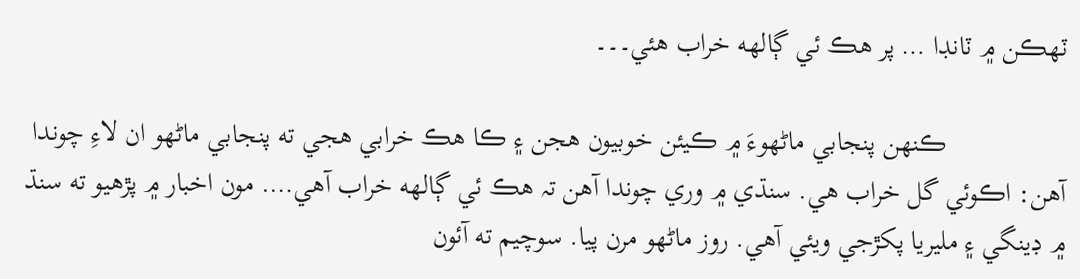ٽهڪن ۾ ٽانڊا … پر هڪ ئي ڳالهه خراب هئي۔۔۔

                 ڪنهن پنجابي ماڻهوءَ ۾ ڪيئن خوبيون هجن ۽ ڪا هڪ خرابي هجي ته پنجابي ماڻهو ان لاءِ چوندا آهن: اڪوئي گل خراب هي. سنڌي ۾ وري چوندا آهن تہ هڪ ئي ڳالهه خراب آهي…. مون اخبار ۾ پڙهيو ته سنڌ ۾ ڊينگي ۽ مليريا پکڙجي ويئي آهي. روز ماڻهو مرن پيا. سوچيم ته آئون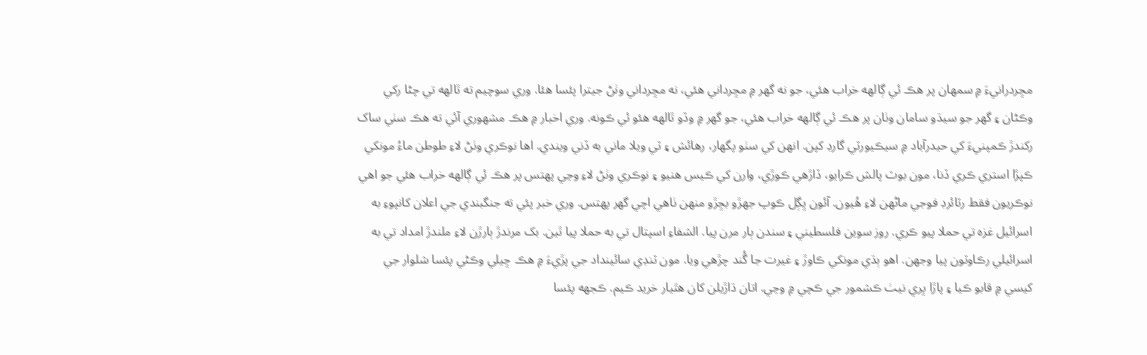مڇردرانيءَ ۾ سمهان پر هڪ ئي ڳالهه خراب هئي، جو نه گھر ۾ مڇرداني هئي، نه مڇرداني وٺڻ جيترا پئسا هئا. وري سوچيم ته ٿالهه تي چڻا رکي وڪڻان ۽ گهر جو سيڌو سامان وٺان پر هڪ ئي ڳالهه خراب هئي، جو گهر ۾ وڏو ٿالهه هئو ئي ڪونه. وري اخبار ۾ هڪ مشهوري آئي ته هڪ سٺي ساک رکندڙ ڪمپنيءَ کي حيدرآباد ۾ سيڪيورٽي گارڊ کپن. انهن کي سٺو پگھار، رهائش ۽ ٽي ويلا ماني به ڏني ويندي. اھا نوڪري وٺڻ لاءِ طوطن ماءُ مونکي ڪپڙا استري ڪري ڏنا، مون بوٽ پالش ڪرايو، ڏاڙهي ڪوڙي، وارن کي ڪيس هنيو ۽ نوڪري وٺڻ لاءِ وڃي پهتس پر هڪ ئي ڳالهه خراب هئي جو اهي نوڪريون فقط رٽائرڊ فوجي ماڻهن لاءِ هُيون. آئون ڀڳل ڪوپ جهڙو بڇڙو منهن ٺاهي اچي گھر پهتس. وري خبر پئي ته جنگبندي جي اعلان کانپوءِ به اسرائيل غزه تي حملا پيو ڪري. روز سوين فلسطيني ۽ سندن ٻار مرن پيا. الشفاءِ اسپتال تي به حملا پيا ٿين. بک مرندڙ ٻارڙن لاءِ ملندڙ امداد تي به اسرائيلي رڪاوٽون پيا وجهن. اهو ٻڌي مونکي ڪاوڙ ۽ غيرت جا گُند چڙهي ويا. مون ٽنڊي سائينداد جي پڙيءَ ۾ هڪ ڇيلي وڪڻي پئسا شلوار جي کيسي ۾ قابو ڪيا ۽ پاڙا ڀري نيٺ ڪشمور جي ڪچي ۾ وڃي. اتان ڌاڙيلن کان هٿيار خريد ڪيم. ڪجهه پئسا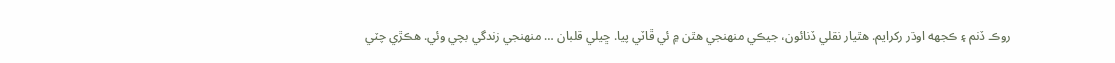روڪ ڏنم ۽ ڪجهه اوڌر رکرايم. هٿيار نقلي ڏنائون، جيڪي منهنجي هٿن ۾ ئي ڦاٽي پيا. ڇيلي قلبان … منهنجي زندگي بچي وئي. هڪڙي چٽي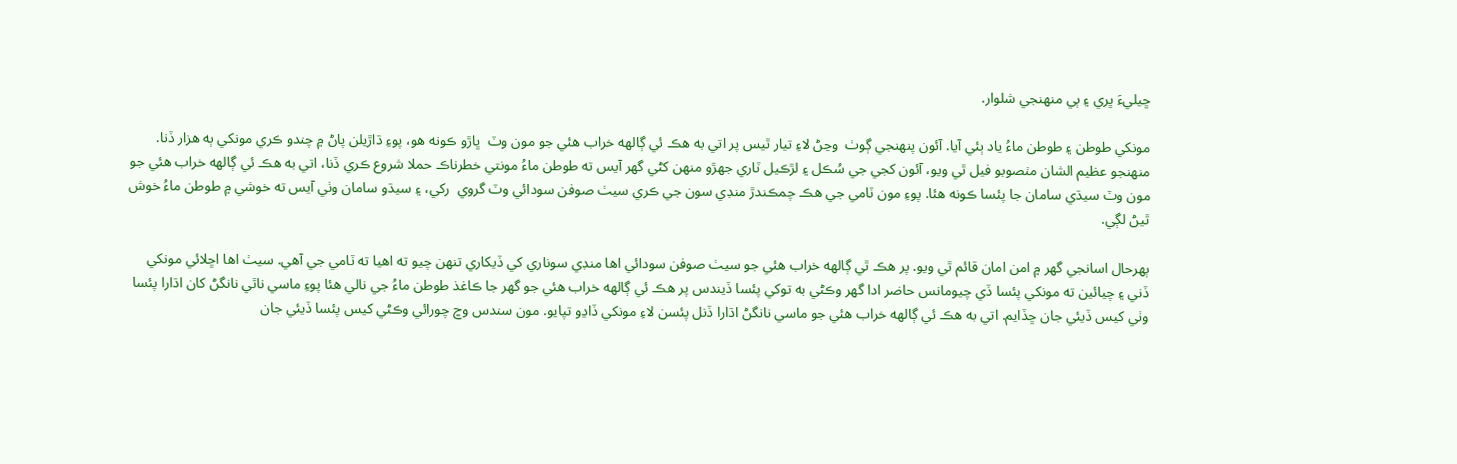ڇيليءَ ڀري ۽ ٻي منهنجي شلوار.

مونکي طوطن ۽ طوطن ماءُ ياد ٻئي آيا. آئون پنهنجي ڳوٺ  وڃڻ لاءِ تيار ٿيس پر اتي به هڪ ئي ڳالهه خراب هئي جو مون وٽ  ڀاڙو ڪونه هو، پوءِ ڌاڙيلن پاڻ ۾ چندو ڪري مونکي ٻه هزار ڏنا. منهنجو عظيم الشان مٺصوبو فيل ٿي ويو، آئون کجي جي سُڪل ۽ لڙڪيل ٽاري جهڙو منهن کڻي گھر آيس ته طوطن ماءُ مونتي خطرناڪ حملا شروع ڪري ڏنا، اتي به هڪ ئي ڳالهه خراب هئي جو مون وٽ سيڌي سامان جا پئسا ڪونه هئا. پوءِ مون ٽامي جي هڪ چمڪندڙ منڊي سون جي ڪري سيٺ صوفن سودائي وٽ گروي  رکي، ۽ سيڌو سامان وٺي آيس ته خوشي ۾ طوطن ماءُ خوش ٿيڻ لڳي.

ٻهرحال اسانجي گھر ۾ امن امان قائم ٿي ويو. پر هڪ ٿي ڳالهه خراب هئي جو سيٺ صوفن سودائي اها منڊي سوناري کي ڏيکاري تنهن چيو ته اهيا ته ٽامي جي آهي. سيٺ اها اڇلائي مونکي ڏني ۽ چيائين ته مونکي پئسا ڏي چيومانس حاضر ادا گھر وڪڻي به توکي پئسا ڏيندس پر هڪ ئي ڳالهه خراب هئي جو گھر جا ڪاغذ طوطن ماءُ جي نالي هئا پوءِ ماسي ناٿي نانگڻ کان اڌارا پئسا وٺي کيس ڏيئي جان ڇڏايم. اتي به هڪ ئي ڳالهه خراب هئي جو ماسي نانگڻ اڌارا ڏنل پئسن لاءِ مونکي ڏاڍو تپايو. مون سندس وڇ چورائي وڪڻي کيس پئسا ڏيئي جان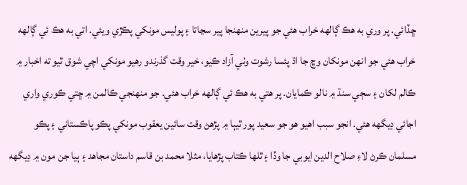ڇڏائي. پر وري به هڪ ڳالهه خراب هئي جو پيرين منهنجا پير سڃاتا ۽ پوليس مونکي پڪڙي ويئي. اتي به هڪ ئي ڳالهه خراب هئي جو انهن مونکان وڇ جا اڌ پئسا رشوت وٺي آزاد ڪيو، خير وقت گذرندو رهيو مونکي اچي شوق ٿيو ته اخبار ۾ ڪالم لکان ۽ سڄي سنڌ ۾ نالو ڪمايان. پر هتي به هڪ ئي ڳالهه خراب هئي. جو منهنجي ڪالمن ۾ ڇتي ڪوري واري اجائي ڊيگهه هئي. انجو سبب اهيو هو جو سعيد پور ٿيٻا ۾ پڙهڻ وقت سائين يعقوب مونکي پڪو پاڪستاني ۽ پڪو مسلمان ڪرڻ لاءِ صلاح الدين ايوبي جا وڏا ۽ ٿلها ڪتاب پڙهايا، مثلا محمد بن قاسم داستان مجاهد ۽ ٻيا جن مون ۾ ڊيگهه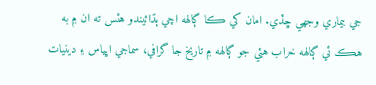جي بيماري وجهي ڇڏي. امان کي ڪا ڳالهه اچي ٻڌائيندو هئس ته ان ۾ به هڪ ئي ڳالهه خراب هئي جو ڳالهه ۾ تاريخ جا گرافي، سماجي اڀياس ۽ دينيات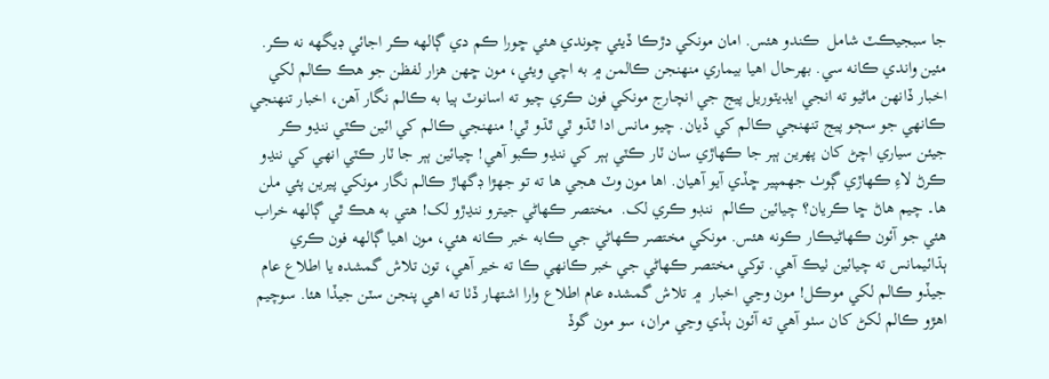جا سبجيڪٽ شامل  ڪندو هئس. امان مونکي دڙڪا ڏيئي چوندي هئي ڇورا ڪم دي ڳالهه ڪر اجائي ڊيگهه نه ڪر. مئين واندي ڪانه سي. بھرحال اهيا بيماري منهنجن ڪالمن ۾ به اچي ويئي، مون ڇهن هزار لفظن جو هڪ ڪالم لکي اخبار ڏانهن ماڻيو ته انجي ايڊيٽوريل پيج جي انچارج مونکي فون ڪري چيو ته اسانوٽ ٻيا به ڪالم نگار آهن، اخبار تنهنجي ڪانهي جو سڄو پيج تنهنجي ڪالم کي ڏيان. چيو مانس ادا ٿڌو ٿي ٿڌو ٿي! منهنجي ڪالم کي ائين ڪٽي ننڍو ڪر جيئن سياري اچڻ کان پهرين ٻٻر جا ڪهاڙي سان ٽار ڪٽي ٻٻر کي ننڍو ڪبو آهي! چيائين ٻٻر جا ٽار ڪٽي انهي کي ننڍو ڪرڻ لاءِ ڪهاڙي ڳوٺ جهمپير ڇڏي آيو آهيان. اها مون وٽ هجي ها ته تو جهڙا ڊگھاڙ ڪالم نگار مونکي پيرين پئي ملن ها۔ چيم هاڻ ڇا ڪريان؟ چيائين ڪالم  ننڊو ڪري لک.  مختصر ڪهاڻي جيترو ننڍڙو لک! هتي به هڪ ٿي ڳالهه خراب هئي جو آئون ڪهاڻيڪار ڪونه هئس. مونکي مختصر ڪهاڻي جي ڪابه خبر ڪانه هئي، مون اهيا ڳالهه فون ڪري ٻڌائيمانس ته چيائين ٺيڪ آهي. توکي مختصر ڪهاڻي جي خبر ڪانهي ڪا ته خير آهي، تون تلاش گمشده يا اطلاع عام جيڏو ڪالم لکي موڪل! مون وڃي اخبار  ۾ تلاش گمشده عام اطلاع وارا اشتهار ڏٺا ته اهي پنجن سٽن جيڏا هئا. سوچيم اهڙو ڪالم لکڻ کان سٺو آهي ته آئون ٻڏي وڃي مران، سو مون گوڏ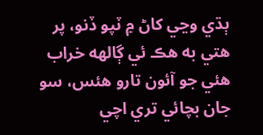ٻڌي وڃي کاڻ ۾ ٽپو ڏنو، پر هتي به هڪ ئي ڳالهه خراب هئي جو آئون تارو هئس، سو جان بچائي تري اچي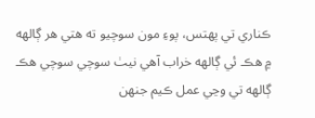ڪناري تي پهتس، پوءِ مون سوچيو ته هتي هر ڳالهه ۾ هڪ ئي ڳالهه خراب آهي نيٺ سوچي سوچي هڪ ڳالهه تي وڃي عمل ڪيم جنهن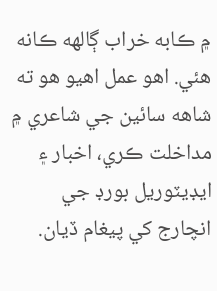۾ ڪابه خراب ڳالهه ڪانه هئي. اهو عمل اهيو هو ته شاهه سائين جي شاعري ۾ مداخلت ڪري، اخبار ۽ ايڊيٽوريل بورڊ جي انچارج کي پيغام ڏيان.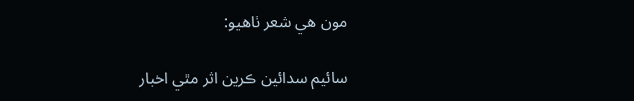مون هي شعر ٺاهيو:

سائيم سدائين ڪرين اثر مٿي اخبار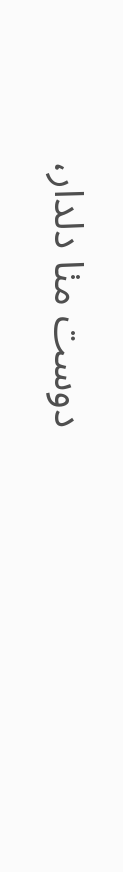دوست مٺا دلدار،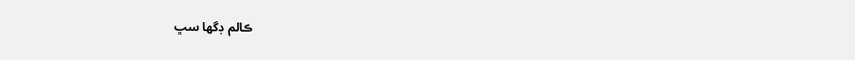ڪالم ڊگها سڀ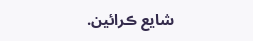شايع ڪرائين.